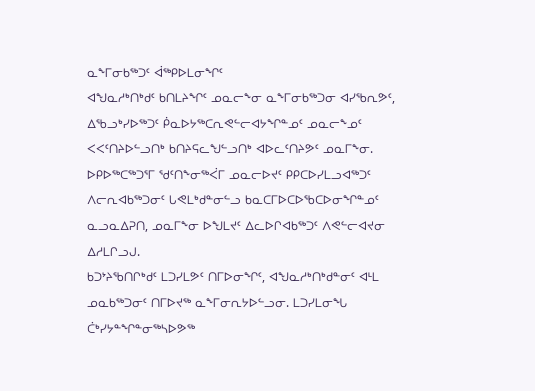ᓇᖕᒥᓂᑲᖅᑐᑦ ᐋᖅᑭᐅᒪᓂᖏᑦ
ᐊᖑᓇᓱᒃᑎᒃᑯᑦ ᑲᑎᒪᔨᖏᑦ ᓄᓇᓕᖕᓂ ᓇᖕᒥᓂᑲᖅᑐᓂ ᐊᓯᖃᕆᕗᑦ, ᐃᖃᓗᒃᓯᐅᖅᑐᑦ ᑮᓇᐅᔭᖅᑕᕆᕙᓪᓕᐊᔭᖏᓐᓄᑦ ᓄᓇᓕᖕᓄᑦ ᐸᐸᑦᑎᔨᐅᓪᓗᑎᒃ ᑲᑎᔨᕋᓚᖑᓪᓗᑎᒃ ᐊᐅᓚᑦᑎᔨᕗᑦ ᓄᓇᒥᖕᓂ. ᐅᑭᐅᖅᑕᖅᑐᕐᒥ ᖁᑦᑎᖕᓂᖅᐹᒥ ᓄᓇᓕᐅᔪᑦ ᑭᑭᑕᐅᓯᒪᓗᐊᖅᑐᑦ ᐱᓕᕆᐊᑲᖅᑐᓂᑦ ᒐᕙᒪᒃᑯᓐᓂᓪᓗ ᑲᓇᑕᒥᐅᑕᐅᖃᑕᐅᓂᖏᓐᓄᑦ ᓇᓗᓇᐃᕈᑎ, ᓄᓇᒥᖕᓂ ᐅᖑᒪᔪᑦ ᐃᓚᐅᒋᐊᑲᖅᑐᑦ ᐱᕙᓪᓕᐊᔪᓂ ᐃᓱᒪᒋᓗᒍ.
ᑲᑐᔾᔨᖃᑎᒋᒃᑯᑦ ᒪᑐᓯᒪᕗᑦ ᑎᒥᐅᓂᖏᑦ, ᐊᖑᓇᓱᒃᑎᒃᑯᓐᓂᑦ ᐊᒻᒪ ᓄᓇᑲᖅᑐᓂᑦ ᑎᒥᐅᔪᖅ ᓇᖕᒥᓂᕆᔭᐅᓪᓗᓂ. ᒪᑐᓯᒪᓂᖓ ᑖᒃᓯᔭᓐᖏᓐᓂᖅᓴᐅᕗᖅ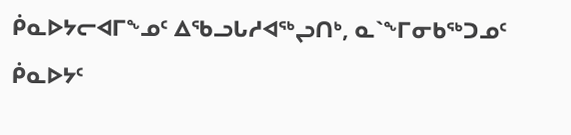ᑮᓇᐅᔭᓕᐊᒥᖕᓄᑦ ᐃᖃᓗᒐᓱᐊᖅᖢᑎᒃ, ᓇ`ᖕᒥᓂᑲᖅᑐᓄᑦ ᑮᓇᐅᔭᑦ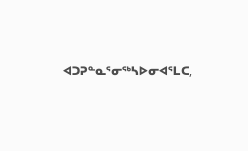ᐊᑐᕈᓐᓇᕐᓂᖅᓴᐅᓂᐊᕐᒪᑕ,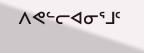ᐱᕙᓪᓕᐊᓂᕐᒧᑦ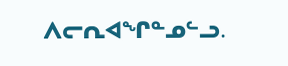ᐱᓕᕆᐊᖏᓐᓄᓪᓗ.